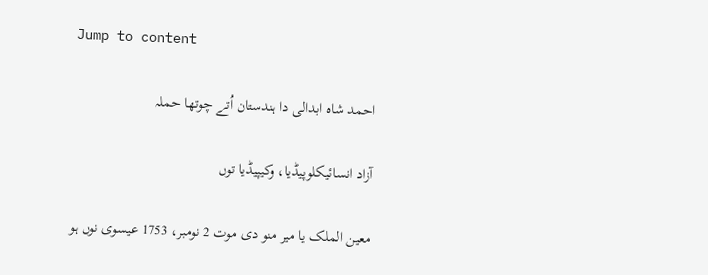Jump to content

احمد شاہ ابدالی دا ہندستان اُتے چوتھا حملہ

آزاد انسائیکلوپیڈیا، وکیپیڈیا توں

معین الملک یا میر منو دی موت 2 نومبر، 1753 عیسوی نوں ہو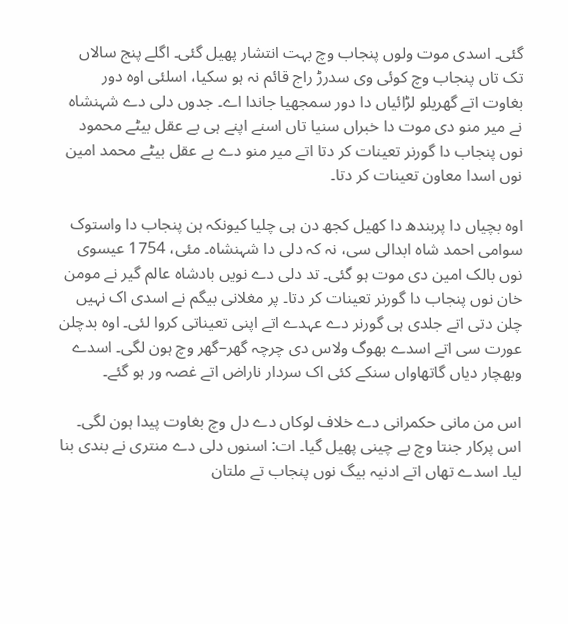گئی۔ اسدی موت ولوں پنجاب وچ بہت انتشار پھیل گئی۔ اگلے پنج سالاں تک تاں پنجاب وچ کوئی وی سدرڑ راج قائم نہ ہو سکیا، اسلئی اوہ دور بغاوت اتے گھریلو لڑائیاں دا دور سمجھیا جاندا اے۔ جدوں دلی دے شہنشاہ نے میر منو دی موت دا خبراں سنیا تاں اسنے اپنے ہی بے عقل بیٹے محمود نوں پنجاب دا گورنر تعینات کر دتا اتے میر منو دے بے عقل بیٹے محمد امین نوں اسدا معاون تعینات کر دتا۔

اوہ بچیاں دا پربندھ دا کھیل کجھ دن ہی چلیا کیونکہ ہن پنجاب دا واستوک سوامی احمد شاہ ابدالی سی، نہ کہ دلی دا شہنشاہ۔ مئی، 1754 عیسوی نوں بالک امین دی موت ہو گئی۔ تد دلی دے نویں بادشاہ عالم گیر نے مومن خان نوں پنجاب دا گورنر تعینات کر دتا۔ پر مغلانی بیگم نے اسدی اک نہیں چلن دتی اتے جلدی ہی گورنر دے عہدے اتے اپنی تعیناتی کروا لئی۔ اوہ بدچلن عورت سی اتے اسدے بھوگ ولاس دی چرچہ گھر–گھر وچ ہون لگی۔ اسدے وبھچار دیاں گاتھاواں سنکے کئی اک سردار ناراض اتے غصہ ور ہو گئے۔

اس من مانی حکمرانی دے خلاف لوکاں دے دل وچ بغاوت پیدا ہون لگی۔ اس پرکار جنتا وچ بے چینی پھیل گیا۔ ات: اسنوں دلی دے منتری نے بندی بنا لیا۔ اسدے تھاں اتے ادنیہ بیگ نوں پنجاب تے ملتان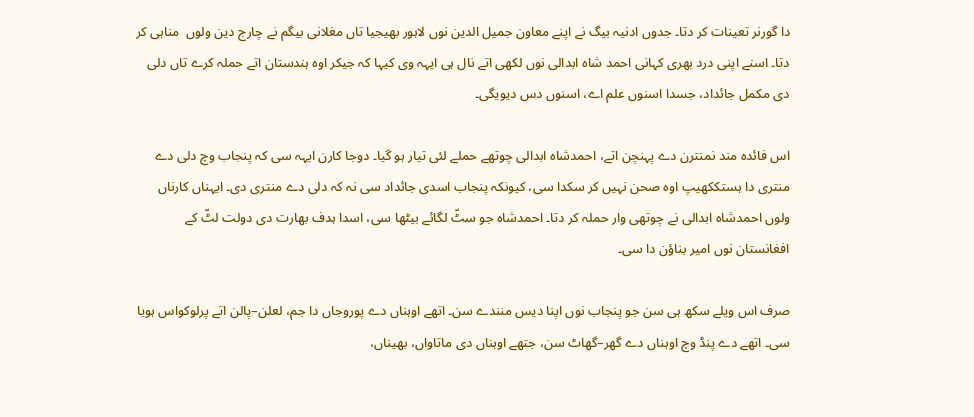دا گورنر تعینات کر دتا۔ جدوں ادنیہ بیگ نے اپنے معاون جمیل الدین نوں لاہور بھیجیا تاں مغلانی بیگم نے چارج دین ولوں ‍ مناہی کر دتا۔ اسنے اپنی درد بھری کہانی احمد شاہ ابدالی نوں لکھی اتے نال ہی ایہہ وی کیہا کہ جیکر اوہ ہندستان اتے حملہ کرے تاں دلی دی مکمل جائداد، جسدا اسنوں علم اے، اسنوں دس دیویگی۔

اس فائدہ مند نمنترن دے پہنچن اتے، احمدشاہ ابدالی چوتھے حملے لئی تیار ہو گیا۔ دوجا کارن ایہہ سی کہ پنجاب وچ دلی دے منتری دا ہستککھیپ اوہ صحن نہیں کر سکدا سی، کیونکہ پنجاب اسدی جائداد سی نہ کہ دلی دے منتری دی۔ ایہناں کارناں ولوں احمدشاہ ابدالی نے چوتھی وار حملہ کر دتا۔ احمدشاہ جو سٹّ لگائے بیٹھا سی، اسدا ہدف بھارت دی دولت لٹّ کے افغانستان نوں امیر بناؤن دا سی۔

صرف اس ویلے سکھ ہی سن جو پنجاب نوں اپنا دیس منندے سن۔ اتھے اوہناں دے پوروجاں دا جم، لعلن–پالن اتے پرلوکواس ہویا سی۔ اتھے دے پنڈ وچ اوہناں دے گھر–گھاٹ سن، جتھے اوہناں دی ماتاواں، بھیناں،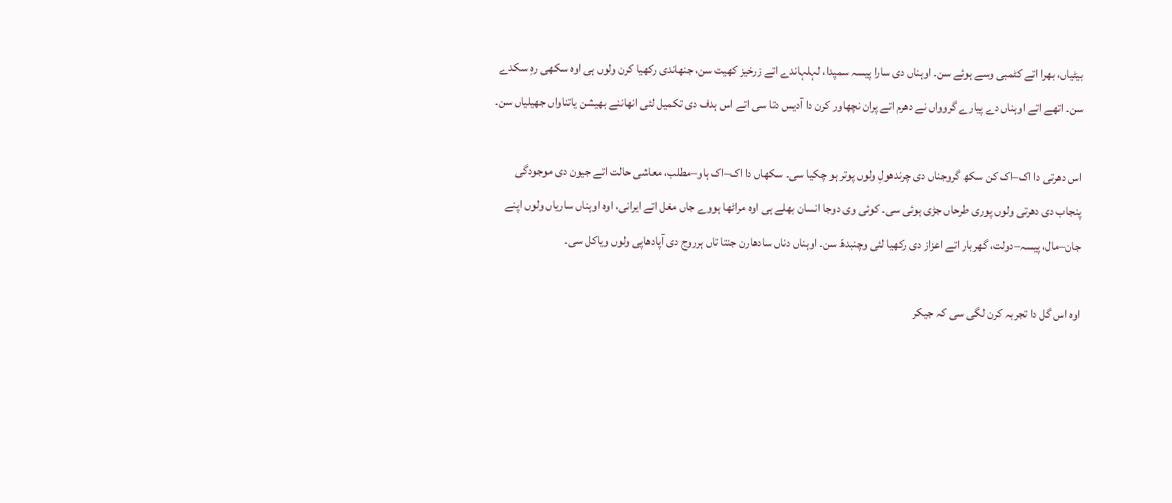بیٹیاں، بھرا اتے کٹمبی وسے ہوئے سن۔ اوہناں دی سارا پیسہ سمپدا، لہلہاندے اتے زرخیز کھیت سن، جنھاندی رکھیا کرن ولوں ہی اوہ سکھی رہِ سکدے سن۔ اتھے اتے اوہناں دے پیارے گروواں نے دھرم اتے پران نچھاور کرن دا آدیس دتا سی اتے اس ہدف دی تکمیل لئی انھاننے بھیشن یاتناواں جھیلیاں سن۔

اس دھرتی دا اک–اک کن سکھ گروجناں دی چرندھولِ ولوں پوتر ہو چکیا سی۔ سکھاں دا اک–اک ہاو–مطلب، معاشی حالت اتے جیون دی موجودگی پنجاب دی دھرتی ولوں پوری طرحاں جڑی ہوئی سی۔ کوئی وی دوجا انسان بھلے ہی اوہ مراٹھا ہووے جاں مغل اتے ایرانی، اوہ اوہناں ساریاں ولوں اپنے جان–مال، پیسہ–دولت، گھربار اتے اعزاز دی رکھیا لئی وچنبدھّ سن۔ اوہناں دناں سادھارن جنتا تاں ہرروج دی آپادھاپی ولوں ویاکل سی۔

اوہ اس گل دا تجربہ کرن لگی سی کہ جیکر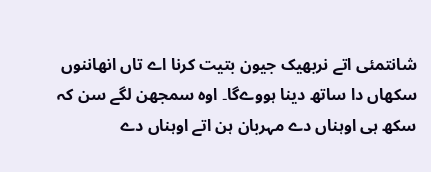شانتمئی اتے نربھیک جیون بتیت کرنا اے تاں انھاننوں سکھاں دا ساتھ دینا ہووےگا۔ اوہ سمجھن لگے سن کہ سکھ ہی اوہناں دے مہربان ہن اتے اوہناں دے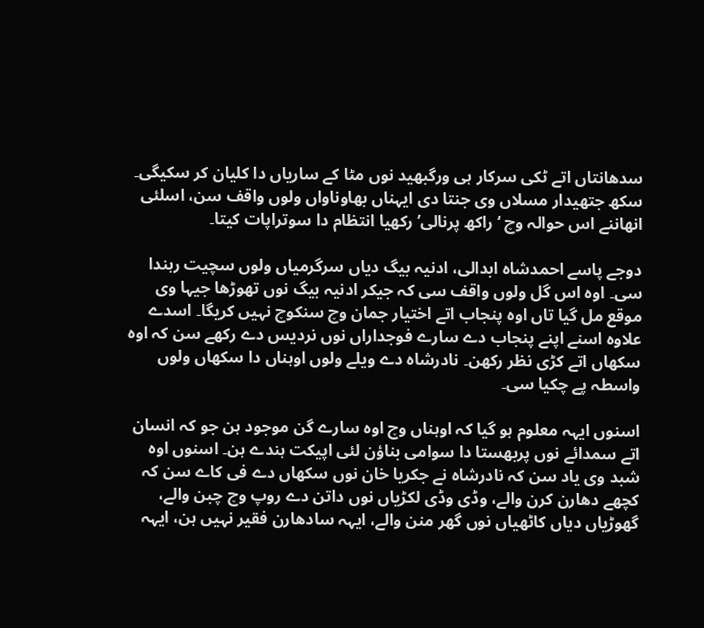سدھانتاں اتے ٹکی سرکار ہی ورگبھید نوں مٹا کے ساریاں دا کلیان کر سکیگی۔ سکھ جتھیدار مسلاں وی جنتا دی ایہناں بھاوناواں ولوں واقف سن، اسلئی انھاننے اس حوالہ وچ ‘راکھ پرنالی’ رکھیا انتظام دا سوتراپات کیتا۔

دوجے پاسے احمدشاہ ابدالی، ادنیہ بیگ دیاں سرگرمیاں ولوں سچیت رہندا سی۔ اوہ اس گل ولوں واقف سی کہ جیکر ادنیہ بیگ نوں تھوڑھا جیہا وی موقع مل گیا تاں اوہ پنجاب اتے اختیار جمان وچ سنکوچ نہیں کریگا۔ اسدے علاوہ اسنے اپنے پنجاب دے سارے فوجداراں نوں نردیس دے رکھے سن کہ اوہ سکھاں اتے کڑی نظر رکھن۔ نادرشاہ دے ویلے ولوں اوہناں دا سکھاں ولوں واسطہ پے چکیا سی۔

اسنوں ایہہ معلوم ہو گیا کہ اوہناں وچ اوہ سارے گن موجود ہن جو کہ انسان اتے سمدائے نوں پربھستا دا سوامی بناؤن لئی اپیکت ہندے ہن۔ اسنوں اوہ شبد وی یاد سن کہ نادرشاہ نے جکریا خان نوں سکھاں دے فی کاے سن کہ کچھے دھارن کرن والے، وڈی وڈی لکڑیاں نوں داتن دے روپ وچ چبن والے، گھوڑیاں دیاں کاٹھیاں نوں گھر منن والے، ایہہ سادھارن فقیر نہیں ہن، ایہہ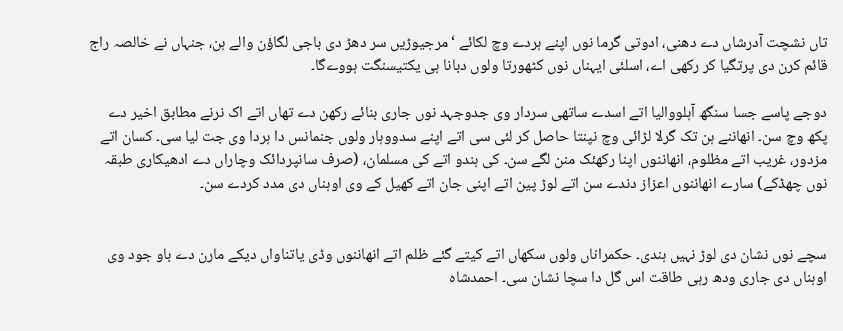تاں نشچت آدرشاں دے دھنی، ادوتی گرما نوں اپنے ہردے وچ لکائے ‘مرجیوڑیں سر دھڑ دی باجی لگاؤن والے ہن، جنہاں نے خالصہ راج قائم کرن دی پرتگیا کر رکھی اے، اسلئی ایہناں نوں کٹھورتا ولوں دبانا ہی یکتیسنگت ہووےگا۔

دوجے پاسے جسا سنگھ آہلووالیا اتے اسدے ساتھی سردار وی جدوجہد نوں جاری بنائے رکھن دے تھاں اتے اک نرنے مطابق اخیر دے پکھ وچ سن۔ انھاننے ہن تک گرلا لڑائی وچ نپنتا حاصل کر لئی سی اتے اپنے سدووہار ولوں جنمانس دا ہردا وی جت لیا سی۔ کسان اتے مزدور، غریب اتے مظلوم، انھاننوں اپنا رکھئک منن لگے سن۔ کی ہندو اتے کی مسلمان، (صرف سانپردائک وچاراں دے ادھیکاری طبقہ نوں چھڈکے) سارے انھاننوں اعزاز دندے سن اتے لوڑ پین اتے اپنی جان اتے کھیل کے وی اوہناں دی مدد کردے سن۔


سچے نوں نشان دی لوڑ نہیں ہندی۔ حکمراناں ولوں سکھاں اتے کیتے گئے ظلم اتے انھاننوں وڈی یاتناواں دیکے مارن دے باو جود وی اوہناں دی جاری ودھ رہی طاقت اس گل دا سچا نشان سی۔ احمدشاہ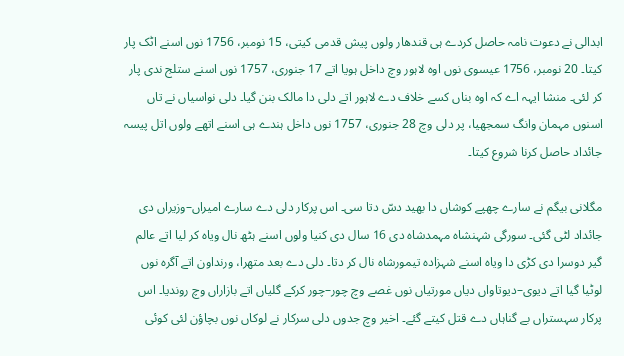ابدالی نے دعوت نامہ حاصل کردے ہی قندھار ولوں پیش قدمی کیتی، 15 نومبر، 1756 نوں اسنے اٹک پار کیتا۔ 20 نومبر، 1756 عیسوی نوں اوہ لاہور وچ داخل ہویا اتے 17 جنوری، 1757 نوں اسنے ستلج ندی پار کر لئی۔ منشا ایہہ اے کہ اوہ بناں کسے خلاف دے لاہور اتے دلی دا مالک بنن گیا۔ دلی نواسیاں نے تاں اسنوں مہمان وانگ سمجھیا، پر دلی وچ 28 جنوری، 1757 نوں داخل ہندے ہی اسنے اتھے ولوں اتل پیسہ جائداد حاصل کرنا شروع کیتا۔

مگلانی بیگم نے سارے چھپے کوشاں دا بھید دسّ دتا سی۔ اس پرکار دلی دے سارے امیراں–وزیراں دی جائداد لٹی گئی۔ سورگی شہنشاہ مہمدشاہ دی 16 سال دی کنیا ولوں اسنے ہٹھ نال ویاہ کر لیا اتے عالم گیر دوسرا دی کڑی دا ویاہ اسنے شہزادہ تیمورشاہ نال کر دتا۔ دلی دے بعد متھرا، ورنداون اتے آگرہ نوں لوٹیا گیا اتے دیوی–دیوتاواں دیاں مورتیاں نوں غصے وچ چور–چور کرکے گلیاں اتے بازاراں وچ روندیا۔ اس پرکار سہستراں بے گناہاں دے قتل کیتے گئے۔ اخیر وچ جدوں دلی سرکار نے لوکاں نوں بچاؤن لئی کوئی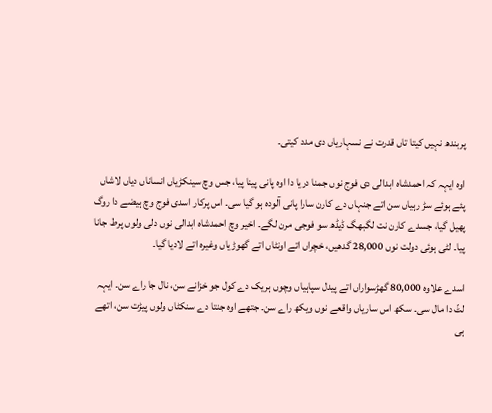پربندھ نہیں کیتا تاں قدرت نے نسہاریاں دی مدد کیتی۔

اوہ ایہہ کہ احمدشاہ ابدالی دی فوج نوں جمنا دریا دا اوہ پانی پینا پیا، جس وچ سینکڑیاں انساناں دیاں لاشاں پئے ہوئے سڑ رہیاں سن اتے جنہاں دے کارن سارا پانی آلودہ ہو گیا سی۔ اس پرکار اسدی فوج وچ ہیضے دا روگ پھیل گیا، جسدے کارن نت لگبھگ ڈیڈھ سو فوجی مرن لگے۔ اخیر وچ احمدشاہ ابدالی نوں دلی ولوں پرط جانا پیا۔ لٹی ہوئی دولت نوں 28,000 گدھیں، خچراں اتے اونٹاں اتے گھوڑیاں وغیرہ اتے لادیا گیا۔

اسدے علاوہ 80,000 گھڑسواراں اتے پیدل سپاہیاں وچوں ہریک دے کول جو خزانے سن، نال جا راے سن۔ ایہہ لٹّ دا مال سی۔ سکھ اس ساریاں واقعے نوں ویکھ راے سن۔ جتھے اوہ جنتا دے سنکٹاں ولوں پیڑت سن، اتھے ہی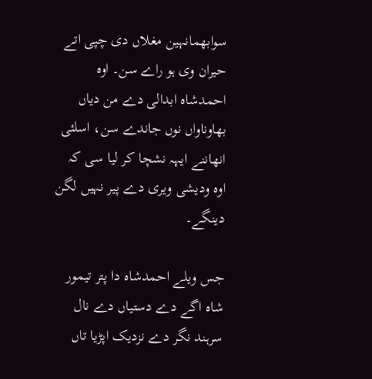سوابھمانہین مغلاں دی چپی اتے حیران وی ہو راے سن۔ اوہ احمدشاہ ابدالی دے من دیاں بھاوناواں نوں جاندے سن، اسلئی انھاننے ایہہ نشچا کر لیا سی کہ اوہ ودیشی ویری دے پیر نہیں لگن دینگے۔

جس ویلے احمدشاہ دا پتر تیمور شاہ اگے دے دستیاں دے نال سرہند نگر دے نزدیک اپڑیا تاں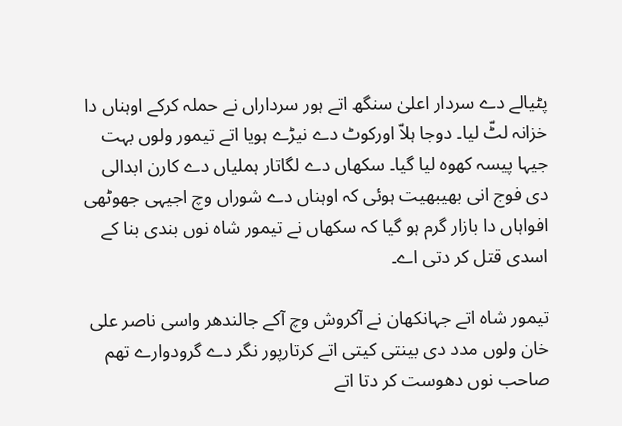پٹیالے دے سردار اعلیٰ سنگھ اتے ہور سرداراں نے حملہ کرکے اوہناں دا خزانہ لٹّ لیا۔ دوجا ہلاّ اورکوٹ دے نیڑے ہویا اتے تیمور ولوں بہت جیہا پیسہ کھوہ لیا گیا۔ سکھاں دے لگاتار ہملیاں دے کارن ابدالی دی فوج انی بھیبھیت ہوئی کہ اوہناں دے شوراں وچ اجیہی جھوٹھی افواہاں دا بازار گرم ہو گیا کہ سکھاں نے تیمور شاہ نوں بندی بنا کے اسدی قتل کر دتی اے۔

تیمور شاہ اتے جہانکھان نے آکروش وچ آکے جالندھر واسی ناصر علی خان ولوں مدد دی بینتی کیتی اتے کرتارپور نگر دے گرودوارے تھم صاحب نوں دھوست کر دتا اتے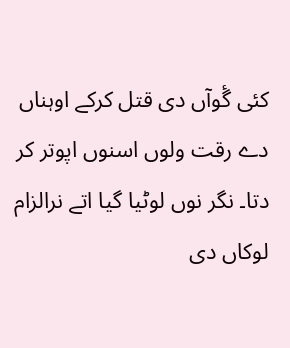کئی گٔوآں دی قتل کرکے اوہناں دے رقت ولوں اسنوں اپوتر کر دتا۔ نگر نوں لوٹیا گیا اتے نرالزام لوکاں دی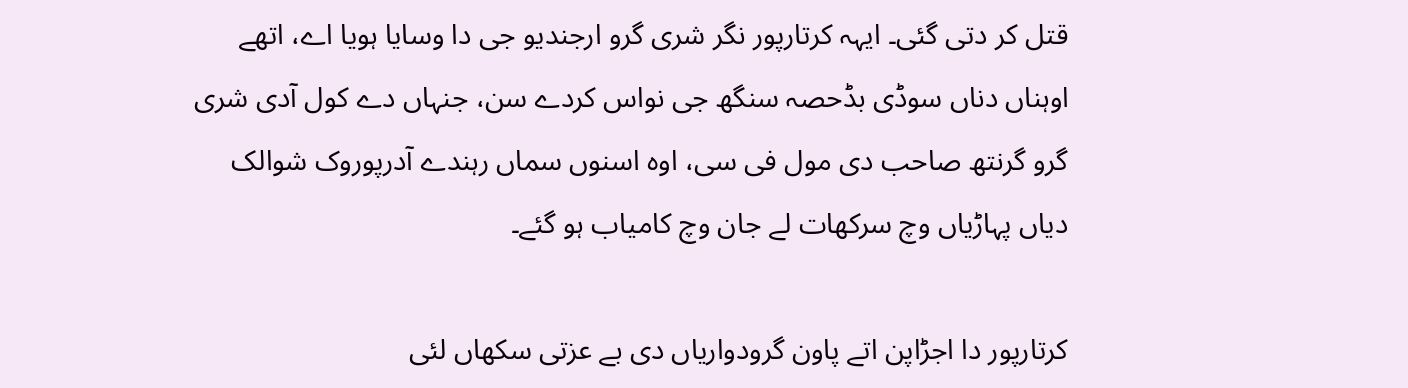قتل کر دتی گئی۔ ایہہ کرتارپور نگر شری گرو ارجندیو جی دا وسایا ہویا اے، اتھے اوہناں دناں سوڈی بڈحصہ سنگھ جی نواس کردے سن، جنہاں دے کول آدی شری گرو گرنتھ صاحب دی مول فی سی، اوہ اسنوں سماں رہندے آدرپوروک شوالک دیاں پہاڑیاں وچ سرکھات لے جان وچ کامیاب ہو گئے۔

کرتارپور دا اجڑاپن اتے پاون گرودواریاں دی بے عزتی سکھاں لئی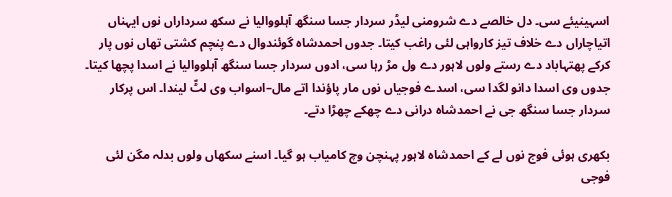اسہینیئے سی۔ دل خالصے دے شرومنی لیڈر سردار جسا سنگھ آہلووالیا نے سکھ سرداراں نوں ایہناں اتیاچاراں دے خلاف تیز کارواہی لئی راغب کیتا۔ جدوں احمدشاہ گوئندوال دے پنچم کشتی تھاں نوں پار کرکے پھتہاباد دے رستے ولوں لاہور دے ول مڑ رہا سی، ادوں سردار جسا سنگھ آہلووالیا نے اسدا پچھا کیتا۔ جدوں وی اسدا دانو لگدا سی، اسدے فوجیاں نوں مار پاؤندا اتے مال–اسواب وی لٹّ لیندا۔ اس پرکار سردار جسا سنگھ جی نے احمدشاہ درانی دے چھکے چھڑا دتے۔

بکھری ہوئی فوج نوں لے کے احمدشاہ لاہور پہنچن وچ کامیاب ہو گیا۔ اسنے سکھاں ولوں بدلہ مگن لئی فوجی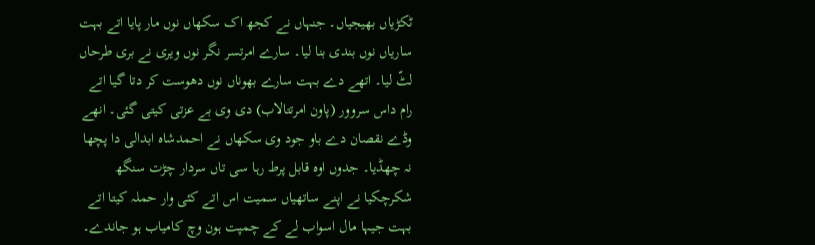ٹکڑیاں بھیجیاں۔ جنہاں نے کجھ اک سکھاں نوں مار پایا اتے بہت ساریاں نوں بندی بنا لیا۔ سارے امرتسر نگر نوں ویری نے بری طرحاں لٹّ لیا۔ اتھے دے بہت سارے بھوناں نوں دھوست کر دتا گیا اتے رام داس سروور (پاون امرتتالاب) دی وی بے عزتی کیتی گئی۔ انھے وڈے نقصان دے باو جود وی سکھاں نے احمدشاہ ابدالی دا پچھا نہ چھڈیا۔ جدوں اوہ قابل پرط رہا سی تاں سردار چڑت سنگھ شکرچکیا نے اپنے ساتھیاں سمیت اس اتے کئی وار حملہ کیتا اتے بہت جیہا مال اسواب لے کے چمپت ہون وچ کامیاب ہو جاندے۔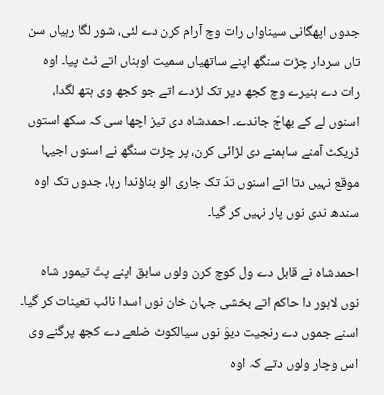جدوں اپھگانی سیناواں رات وچ آرام کرن دے لئی، شور لگا رہیاں سن تاں سردار چڑت سنگھ اپنے ساتھیاں سمیت اوہناں اتے ٹٹ پیا۔ اوہ رات دے ہنیرے وچ کجھ دیر تک لڑدے اتے جو کجھ وی ہتھ لگدا، اسنوں لے کے بھاجّ جاندے۔ احمدشاہ دی تیز اچھا سی کہ سکھ استوں ڈریکٹ آمنے ساہمنے دی لڑائی کرن، پر چڑت سنگھ نے اسنوں اجیہا موقع نہیں دتا اتے اسنوں تدّ تک جاری الو بناؤندا رہا، جدوں تک اوہ سندھ ندی نوں پار نہیں کر گیا۔

احمدشاہ نے قابل دے ول کوچ کرن ولوں سابق اپنے پتّ تیمور شاہ نوں لاہور دا حاکم اتے بخشی جہان خان نوں اسدا نائب تعینات کر گیا۔ اسنے جموں دے رنجیت دیوَ نوں سیالکوٹ ضلعے دے کجھ پرگنے وی اس وچار ولوں دتے کہ اوہ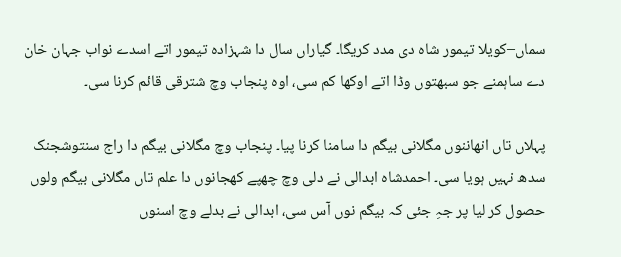سماں–کویلا تیمور شاہ دی مدد کریگا۔ گیاراں سال دا شہزادہ تیمور اتے اسدے نواب جہان خان دے ساہمنے جو سبھتوں وڈا اتے اوکھا کم سی، اوہ پنجاب وچ شترقی قائم کرنا سی۔

پہلاں تاں انھاننوں مگلانی بیگم دا سامنا کرنا پیا۔ پنجاب وچ مگلانی بیگم دا راج سنتوشجنک سدھ نہیں ہویا سی۔ احمدشاہ ابدالی نے دلی وچ چھپے کھجانوں دا علم تاں مگلانی بیگم ولوں حصول کر لیا پر جہِ جئی کہ بیگم نوں آس سی، ابدالی نے بدلے وچ اسنوں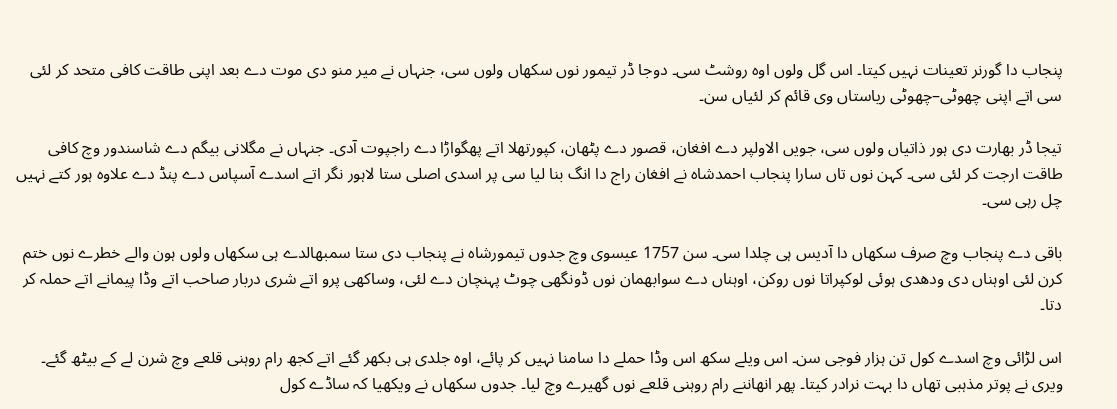پنجاب دا گورنر تعینات نہیں کیتا۔ اس گل ولوں اوہ روشٹ سی۔ دوجا ڈر تیمور نوں سکھاں ولوں سی، جنہاں نے میر منو دی موت دے بعد اپنی طاقت کافی متحد کر لئی سی اتے اپنی چھوٹی–چھوٹی ریاستاں وی قائم کر لئیاں سن۔

تیجا ڈر بھارت دی ہور ذاتیاں ولوں سی، جویں الاولپر دے افغان، قصور دے پٹھان، کپورتھلا اتے پھگواڑا دے راجپوت آدی۔ جنہاں نے مگلانی بیگم دے شاسندور وچ کافی طاقت ارجت کر لئی سی۔ کہن نوں تاں سارا پنجاب احمدشاہ نے افغان راج دا انگ بنا لیا سی پر اسدی اصلی ستا لاہور نگر اتے اسدے آسپاس دے پنڈ دے علاوہ ہور کتے نہیں چل رہی سی۔

باقی دے پنجاب وچ صرف سکھاں دا آدیس ہی چلدا سی۔ سن 1757 عیسوی وچ جدوں تیمورشاہ نے پنجاب دی ستا سمبھالدے ہی سکھاں ولوں ہون والے خطرے نوں ختم کرن لئی اوہناں دی ودھدی ہوئی لوکپراتا نوں روکن، اوہناں دے سوابھمان نوں ڈونگھی چوٹ پہنچان دے لئی، وساکھی پرو اتے شری دربار صاحب اتے وڈا پیمانے اتے حملہ کر دتا۔

اس لڑائی وچ اسدے کول تن ہزار فوجی سن۔ اس ویلے سکھ اس وڈا حملے دا سامنا نہیں کر پائے، اوہ جلدی ہی بکھر گئے اتے کجھ رام روہنی قلعے وچ شرن لے کے بیٹھ گئے۔ ویری نے پوتر مذہبی تھاں دا بہت نرادر کیتا۔ پھر انھاننے رام روہنی قلعے نوں گھیرے وچ لیا۔ جدوں سکھاں نے ویکھیا کہ ساڈے کول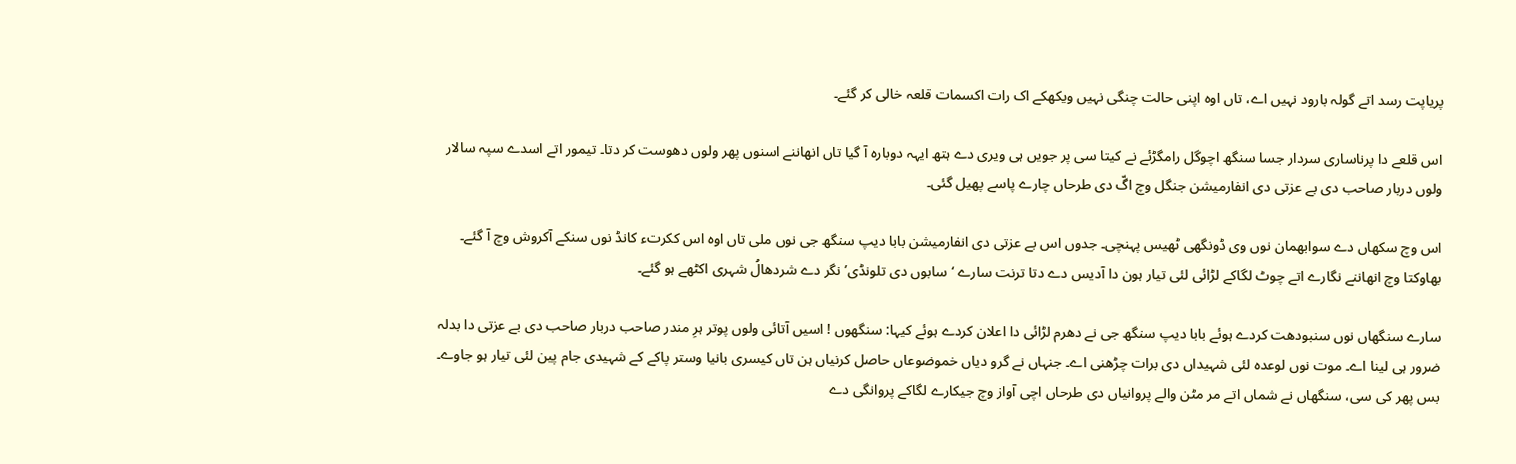پریاپت رسد اتے گولہ بارود نہیں اے، تاں اوہ اپنی حالت چنگی نہیں ویکھکے اک رات اکسمات قلعہ خالی کر گئے۔

اس قلعے دا پرناساری سردار جسا سنگھ اچوگل رامگڑئے نے کیتا سی پر جویں ہی ویری دے ہتھ ایہہ دوبارہ آ گیا تاں انھاننے اسنوں پھر ولوں دھوست کر دتا۔ تیمور اتے اسدے سپہ سالار ولوں دربار صاحب دی بے عزتی دی انفارمیشن جنگل وچ اگّ دی طرحاں چارے پاسے پھیل گئی۔

اس وچ سکھاں دے سوابھمان نوں وی ڈونگھی ٹھیس پہنچی۔ جدوں اس بے عزتی دی انفارمیشن بابا دیپ سنگھ جی نوں ملی تاں اوہ اس ککرتء کانڈ نوں سنکے آکروش وچ آ گئے۔ بھاوکتا وچ انھاننے نگارے اتے چوٹ لگاکے لڑائی لئی تیار ہون دا آدیس دے دتا ترنت سارے ‘سابوں دی تلونڈی’ نگر دے شردھالُ شہری اکٹھے ہو گئے۔

سارے سنگھاں نوں سنبودھت کردے ہوئے بابا دیپ سنگھ جی نے دھرم لڑائی دا اعلان کردے ہوئے کیہا: سنگھوں ! اسیں آتائی ولوں پوتر ہرِ مندر صاحب دربار صاحب دی بے عزتی دا بدلہ ضرور ہی لینا اے۔ موت نوں لوعدہ لئی شہیداں دی برات چڑھنی اے۔ جنہاں نے گرو دیاں خموضوعاں حاصل کرنیاں ہن تاں کیسری بانیا وستر پاکے کے شہیدی جام پین لئی تیار ہو جاوے۔ بس پھر کی سی، سنگھاں نے شماں اتے مر مٹن والے پروانیاں دی طرحاں اچی آواز وچ جیکارے لگاکے پروانگی دے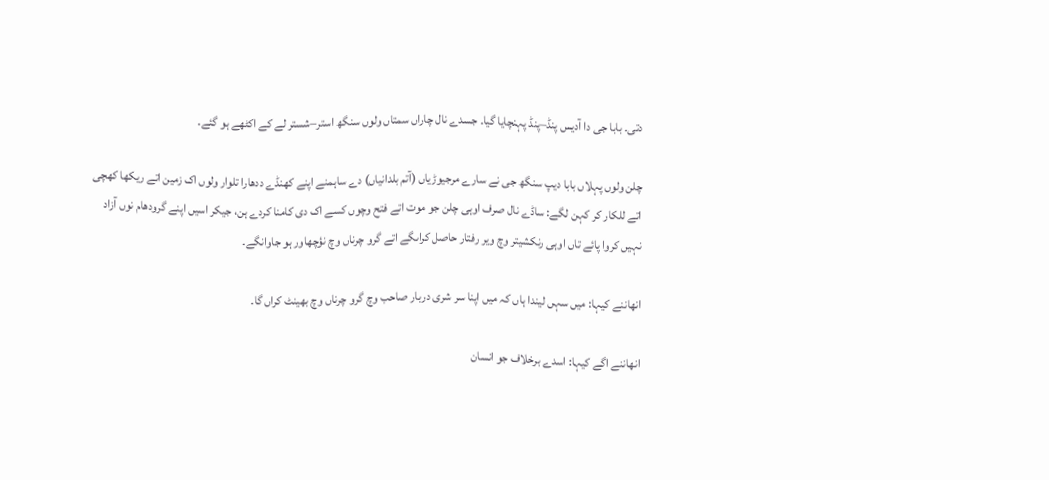دتی۔ بابا جی دا آدیس پنڈ–پنڈ پہنچایا گیا۔ جسدے نال چاراں سمتاں ولوں سنگھ استر–شستر لے کے اکٹھے ہو گئے۔

چلن ولوں پہلاں بابا دیپ سنگھ جی نے سارے مرجیوڑیاں (آتم بلدانیاں) دے ساہمنے اپنے کھنڈے ددھارا تلوار ولوں اک زمین اتے ریکھا کھچی اتے للکار کر کہن لگے: ساڈے نال صرف اوہی چلن جو موت اتے فتح وچوں کسے اک دی کامنا کردے ہن، جیکر اسیں اپنے گرودھام نوں آزاد نہیں کروا پائے تاں اوہی رنکشیتر وچ ویر رفتار حاصل کراںگے اتے گرو چرناں وچ نؤچھاور ہو جاوانگے۔

انھاننے کیہا: میں سہں لیندا ہاں کہ میں اپنا سر شری دربار صاحب وچ گرو چرناں وچ بھینٹ کراں گا۔

انھاننے اگے کیہا: اسدے برخلاف جو انسان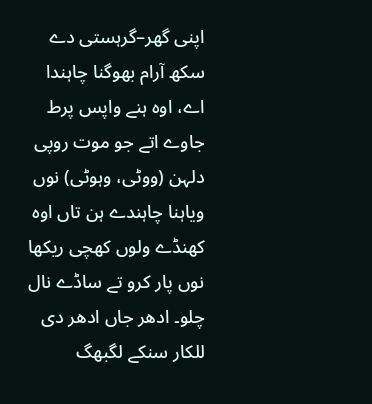اپنی گھر–گرہستی دے سکھ آرام بھوگنا چاہندا اے، اوہ ہنے واپس پرط جاوے اتے جو موت روپی دلہن (ووٹی، وہوٹی) نوں ویاہنا چاہندے ہن تاں اوہ کھنڈے ولوں کھچی ریکھا نوں پار کرو تے ساڈے نال چلو۔ ادھر جاں ادھر دی للکار سنکے لگبھگ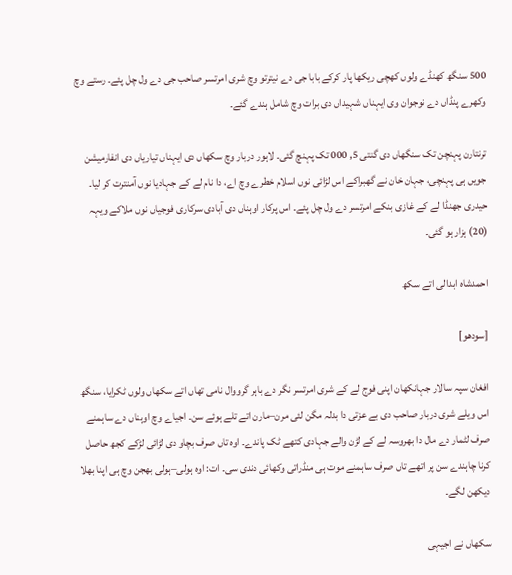500 سنگھ کھنڈے ولوں کھچی ریکھا پار کرکے بابا جی دے نیترتو وچ شری امرتسر صاحب جی دے ول چل پئے۔ رستے وچ وکھرے پنڈاں دے نوجوان وی ایہناں شہیداں دی برات وچ شامل ہندے گئے۔

ترنتارن پہنچن تک سنگھاں دی گنتی 5, 000 تک پہنچ گئی۔ لاہور دربار وچ سکھاں دی ایہناں تیاریاں دی انفارمیشن جویں ہی پہنچی، جہان خان نے گھبراکے اس لڑائی نوں اسلام خطرے وچ اے، دا نام لے کے جہادیا نوں آمنترت کر لیا۔ حیدری جھنڈا لے کے غازی بنکے امرتسر دے ول چل پئے۔ اس پرکار اوہناں دی آبادی سرکاری فوجیاں نوں ملاکے ویہہ (20) ہزار ہو گئی۔

احمدشاہ ابدالی اتے سکھ

[سودھو]

افغان سپہ سالار جہانکھان اپنی فوج لے کے شری امرتسر نگر دے باہر گرووال نامی تھاں اتے سکھاں ولوں ٹکرایا، سنگھ اس ویلے شری دربار صاحب دی بے عزتی دا بدلہ مگن لئی مرن–مارن اتے تلے ہوئے سن۔ اجیاے وچ اوہناں دے ساہمنے صرف لٹمار دے مال دا بھروسہ لے کے لڑن والے جہادی کتھے ٹک پاندے۔ اوہ تاں صرف بچاو دی لڑائی لڑکے کجھ حاصل کرنا چاہندے سن پر اتھے تاں صرف ساہمنے موت ہی منڈراتی وکھائی دندی سی۔ ات: اوہ ہولی–ہولی بھجن وچ ہی اپنا بھلا دیکھن لگے۔

سکھاں نے اجیہی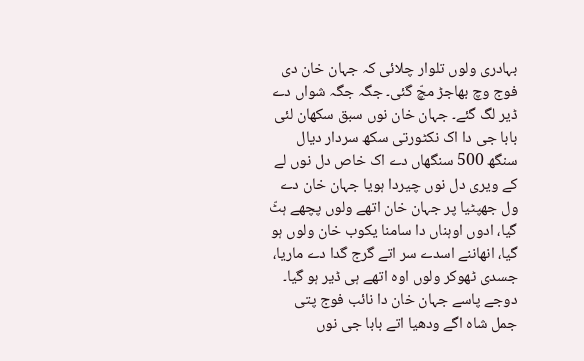بہادری ولوں تلوار چلائی کہ جہان خان دی فوج وچ بھاجڑ مچّ گئی۔ جگہ جگہ شواں دے ڈیر لگ گئے۔ جہان خان نوں سبق سکھان لئی بابا جی دا اک نکٹورتی سکھ سردار دیال سنگھ 500 سنگھاں دے اک خاص دل نوں لے کے ویری دل نوں چیردا ہویا جہان خان دے ول جھپٹیا پر جہان خان اتھے ولوں پچھے ہٹّ گیا، ادوں اوہناں دا سامنا یکوب خان ولوں ہو گیا، انھاننے اسدے سر اتے گرج گدا دے ماریا، جسدی ٹھوکر ولوں اوہ اتھے ہی ڈیر ہو گیا۔ دوجے پاسے جہان خان دا نائب فوج پتی جمل شاہ اگے ودھیا اتے بابا جی نوں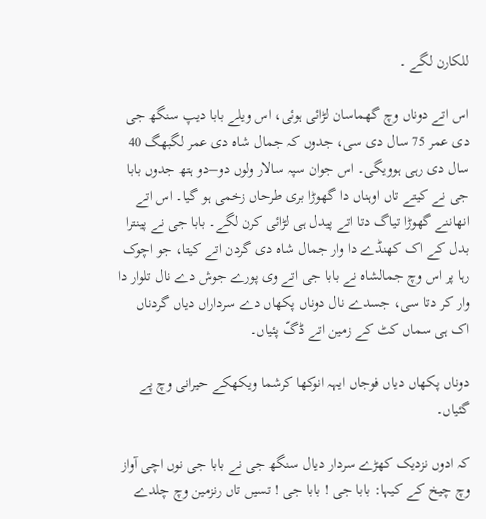للکارن لگے ۔

اس اتے دوناں وچ گھماسان لڑائی ہوئی، اس ویلے بابا دیپ سنگھ جی دی عمر 75 سال دی سی، جدوں کہ جمال شاہ دی عمر لگبھگ 40 سال دی رہی ہوویگی۔ اس جوان سپہ سالار ولوں دو–دو ہتھ جدوں بابا جی نے کیتے تاں اوہناں دا گھوڑا بری طرحاں زخمی ہو گیا۔ اس اتے انھاننے گھوڑا تیاگ دتا اتے پیدل ہی لڑائی کرن لگے۔ بابا جی نے پینترا بدل کے اک کھنڈے دا وار جمال شاہ دی گردن اتے کیتا، جو اچوک رہا پر اس وچ جمالشاہ نے بابا جی اتے وی پورے جوش دے نال تلوار دا وار کر دتا سی، جسدے نال دوناں پکھاں دے سرداراں دیاں گردناں اک ہی سماں کٹ کے زمین اتے ڈگّ پئیاں۔

دوناں پکھاں دیاں فوجاں ایہہ انوکھا کرشما ویکھکے حیرانی وچ پے گئیاں۔

کہ ادوں نزدیک کھڑے سردار دیال سنگھ جی نے بابا جی نوں اچی آواز وچ چیخ کے کیہا: بابا جی ! بابا جی ! تسیں تاں رنزمین وچ چلدے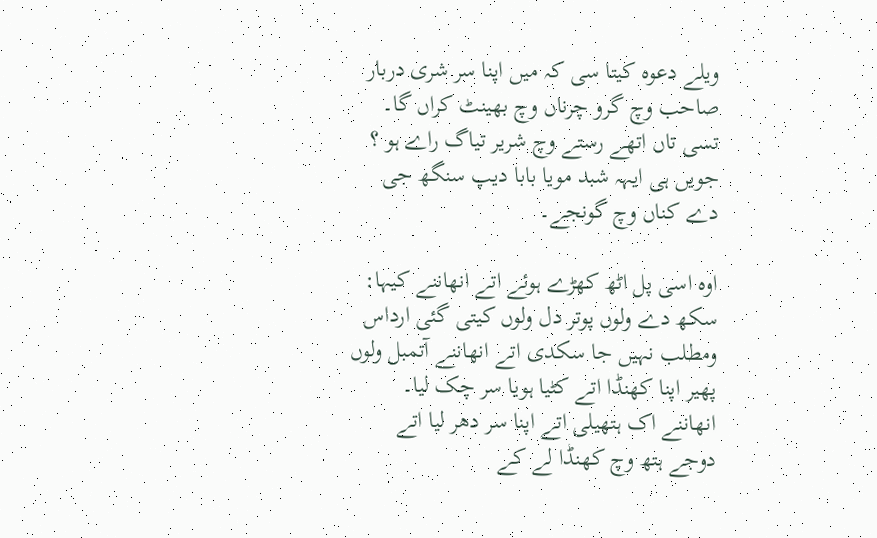ویلے دعوہ کیتا سی کہ میں اپنا سر شری دربار صاحب وچ گرو چرناں وچ بھینٹ کراں گا۔ تسی تاں اتھے رستے وچ شریر تیاگ راے ہو ؟ جویں ہی ایہہ شبد مویا بابا دیپ سنگھ جی دے کناں وچ گونجے۔

اوہ اسی پل اٹھ کھڑے ہوئے اتے انھاننے کیہا: سکھ دے ولوں پوتر دل ولوں کیتی گئی ارداس ومطلب نہیں جا سکدی اتے انھاننے آتمبل ولوں پھیر اپنا کھنڈا اتے کٹیا ہویا سر چک لیا۔ انھاننے اک ہتھیلی اتے اپنا سر دھر لیا اتے دوجے ہتھ وچ کھنڈا لے کے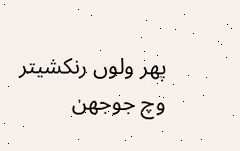پھر ولوں رنکشیتر وچ جوجھن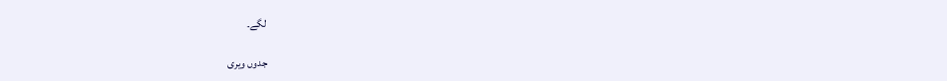لگے۔

جدوں ویری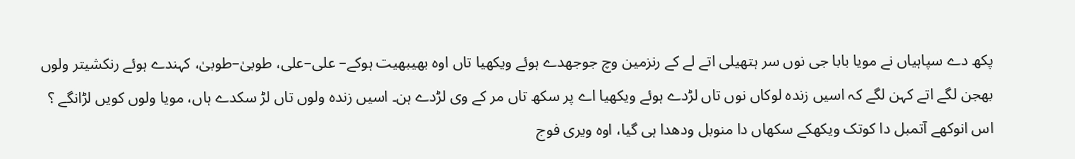پکھ دے سپاہیاں نے مویا بابا جی نوں سر ہتھیلی اتے لے کے رنزمین وچ جوجھدے ہوئے ویکھیا تاں اوہ بھیبھیت ہوکے– علی–علی، طوبیٰ–طوبیٰ، کہندے ہوئے رنکشیتر ولوں بھجن لگے اتے کہن لگے کہ اسیں زندہ لوکاں نوں تاں لڑدے ہوئے ویکھیا اے پر سکھ تاں مر کے وی لڑدے ہن۔ اسیں زندہ ولوں تاں لڑ سکدے ہاں، مویا ولوں کویں لڑانگے ؟ اس انوکھے آتمبل دا کوتک ویکھکے سکھاں دا منوبل ودھدا ہی گیا، اوہ ویری فوج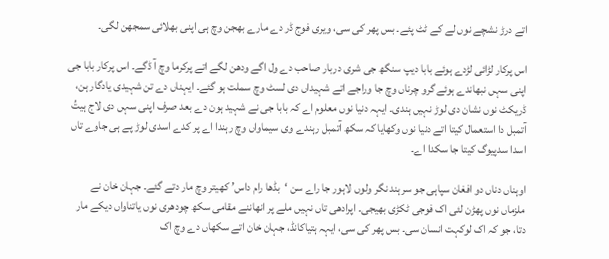اتے درڑ نشچے نوں لے کے ٹٹ پئے۔ بس پھر کی سی، ویری فوج ڈر دے مارے بھجن وچ ہی اپنی بھلائی سمجھن لگی۔

اس پرکار لڑائی لڑدے ہوئے بابا دیپ سنگھ جی شری دربار صاحب دے ول اگے ودھن لگے اتے پرکرما وچ آ ڈگے۔ اس پرکار بابا جی اپنی سہں نبھاندے ہوئے گرو چرناں وچ جا وراجے اتے شہیداں دی لسٹ وچ سملت ہو گئے۔ ایہناں دے تن شہیدی یادگار ہن، ڈریکٹ نوں نشان دی لوڑ نہیں ہندی۔ ایہہ دنیا نوں معلوم اے کہ بابا جی نے شہید ہون دے بعد صرف اپنی سہں دی لاج ہیتُ آتمبل دا استعمال کیتا اتے دنیا نوں وکھایا کہ سکھ آتمبل رہندے وی سیماواں وچ رہندا اے پر کدے اسدی لوڑ پے ہی جاوے تاں اسدا سدپیوگ کیتا جا سکدا اے۔

اوہناں دناں دو افغان سپاہی جو سرہند نگر ولوں لاہور جا راے سن ‘بڈھا رام داس’ کھیتر وچ مار دتے گئے۔ جہان خان نے ملزماں نوں پھڑن لئی اک فوجی ٹکڑی بھیجی۔ اپرادھی تاں نہیں ملے پر انھاننے مقامی سکھ چودھری نوں یاتناواں دیکے مار دتا، جو کہ اک لوکہت انسان سی۔ بس پھر کی سی، ایہہ ہتیاکانڈ، جہان خان اتے سکھاں دے وچ اک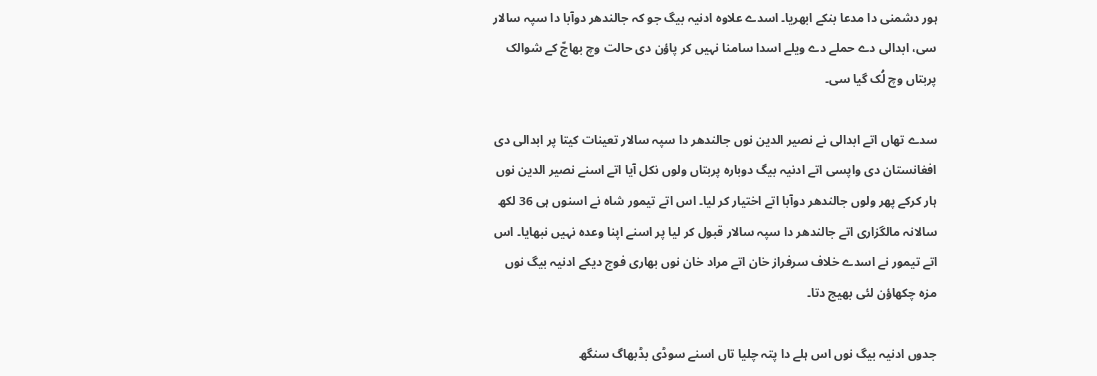ہور دشمنی دا مدعا بنکے ابھریا۔ اسدے علاوہ ادنیہ بیگ جو کہ جالندھر دوآبا دا سپہ سالار سی، ابدالی دے حملے دے ویلے اسدا سامنا نہیں کر پاؤن دی حالت وچ بھاجّ کے شوالک پربتاں وچ لُک گیا سی۔

سدے تھاں اتے ابدالی نے نصیر الدین نوں جالندھر دا سپہ سالار تعینات کیتا پر ابدالی دی افغانستان دی واپسی اتے ادنیہ بیگ دوبارہ پربتاں ولوں نکل آیا اتے اسنے نصیر الدین نوں ہار کرکے پھر ولوں جالندھر دوآبا اتے اختیار کر لیا۔ اس اتے تیمور شاہ نے اسنوں ہی 36 لکھ سالانہ مالگزاری اتے جالندھر دا سپہ سالار قبول کر لیا پر اسنے اپنا وعدہ نہیں نبھایا۔ اس اتے تیمور نے اسدے خلاف سرفراز خان اتے مراد خان نوں بھاری فوج دیکے ادنیہ بیگ نوں مزہ چکھاؤن لئی بھیج دتا۔

جدوں ادنیہ بیگ نوں اس ہلے دا پتہ چلیا تاں اسنے سوڈی بڈبھاگ سنگھ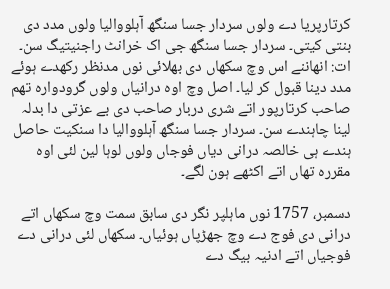کرتارپریا دے ولوں سردار جسا سنگھ آہلووالیا ولوں مدد دی بنتی کیتی۔ سردار جسا سنگھ جی اک خرانٹ راجنیتیگ سن۔ ات: انھاننے اس وچ سکھاں دی بھلائی نوں مدنظر رکھدے ہوئے مدد دینا قبول کر لیا۔ اصل وچ اوہ درانیاں ولوں گرودوارہ تھم صاحب کرتارپور اتے شری دربار صاحب دی بے عزتی دا بدلہ لینا چاہندے سن۔ سردار جسا سنگھ آہلووالیا دا سنکیت حاصل ہندے ہی خالصہ درانی دیاں فوجاں ولوں لوہا لین لئی اوہ مقررہ تھاں اتے اکٹھے ہون لگے۔

دسمبر، 1757 نوں ماہلپر نگر دی سابق سمت وچ سکھاں اتے درانی دی فوج دے وچ جھڑپاں ہوئیاں۔ سکھاں لئی درانی دے فوجیاں اتے ادنیہ بیگ دے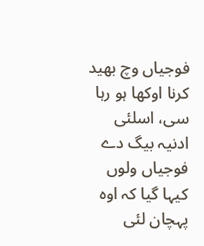فوجیاں وچ بھید کرنا اوکھا ہو رہا سی، اسلئی ادنیہ بیگ دے فوجیاں ولوں کیہا گیا کہ اوہ پہچان لئی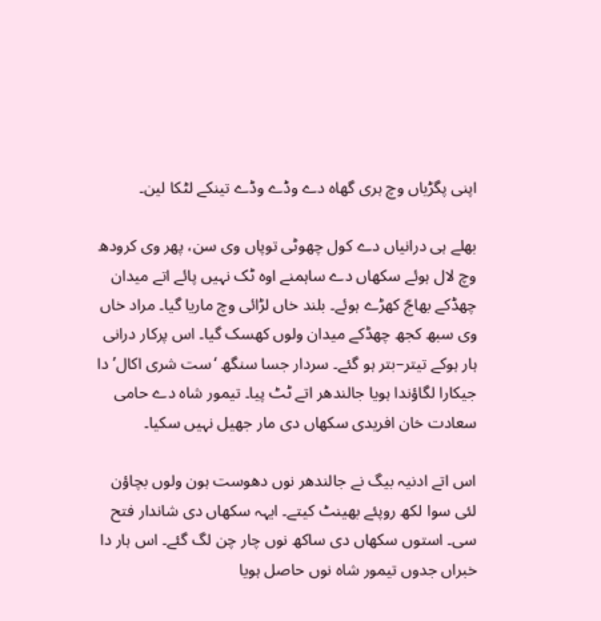اپنی پگڑیاں وچ ہری گھاہ دے وڈے وڈے تینکے لٹکا لین۔

بھلے ہی درانیاں دے کول چھوٹی توپاں وی سن، پھر وی کرودھ وچ لال ہوئے سکھاں دے ساہمنے اوہ ٹک نہیں پائے اتے میدان چھڈکے بھاجّ کھڑے ہوئے۔ بلند خاں لڑائی وچ ماریا گیا۔ مراد خاں وی سبھ کجھ چھڈکے میدان ولوں کھسک گیا۔ اس پرکار درانی ہار ہوکے تیتر–بتر ہو گئے۔ سردار جسا سنگھ ‘ست شری اکال’ دا جیکارا لگاؤندا ہویا جالندھر اتے ٹٹ پیا۔ تیمور شاہ دے حامی سعادت خان افریدی سکھاں دی مار جھیل نہیں سکیا۔

اس اتے ادنیہ بیگ نے جالندھر نوں دھوست ہون ولوں بچاؤن لئی سوا لکھ روپئے بھینٹ کیتے۔ ایہہ سکھاں دی شاندار فتح سی۔ استوں سکھاں دی ساکھ نوں چار چن لگ گئے۔ اس ہار دا خبراں جدوں تیمور شاہ نوں حاصل ہویا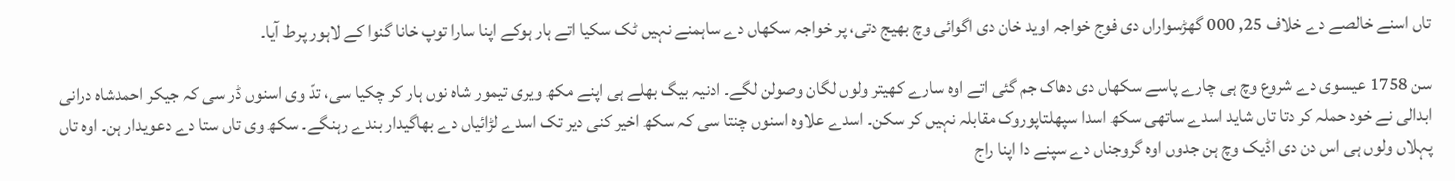تاں اسنے خالصے دے خلاف 25, 000 گھڑسواراں دی فوج خواجہ اوید خان دی اگوائی وچ بھیج دتی، پر خواجہ سکھاں دے ساہمنے نہیں ٹک سکیا اتے ہار ہوکے اپنا سارا توپ خانا گنوا کے لاہور پرط آیا۔

سن 1758 عیسوی دے شروع وچ ہی چارے پاسے سکھاں دی دھاک جم گئی اتے اوہ سارے کھیتر ولوں لگان وصولن لگے۔ ادنیہ بیگ بھلے ہی اپنے مکھ ویری تیمور شاہ نوں ہار کر چکیا سی، تدّ وی اسنوں ڈر سی کہ جیکر احمدشاہ درانی ابدالی نے خود حملہ کر دتا تاں شاید اسدے ساتھی سکھ اسدا سپھلتاپوروک مقابلہ نہیں کر سکن۔ اسدے علاوہ اسنوں چنتا سی کہ سکھ اخیر کنی دیر تک اسدے لڑائیاں دے بھاگیدار بندے رہنگے۔ سکھ وی تاں ستا دے دعویدار ہن۔ اوہ تاں پہلاں ولوں ہی اس دن دی اڈیک وچ ہن جدوں اوہ گروجناں دے سپنے دا اپنا راج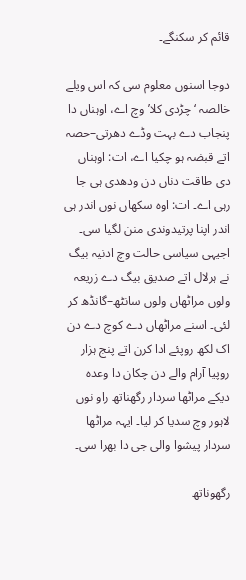قائم کر سکنگے۔

دوجا اسنوں معلوم سی کہ اس ویلے خالصہ ‘چڑدی کلا’ وچ اے، اوہناں دا پنجاب دے بہت وڈے دھرتی–حصہ اتے قبضہ ہو چکیا اے، ات: اوہناں دی طاقت دناں دن ودھدی ہی جا رہی اے۔ ات: اوہ سکھاں نوں اندر ہی اندر اپنا پرتیدوندی منن لگیا سی۔ اجیہی سیاسی حالت وچ ادنیہ بیگ نے ہرلال اتے صدیق بیگ دے زریعہ ولوں مراٹھاں ولوں سانٹھ–گانڈھ کر لئی۔ اسنے مراٹھاں دے کوچ دے دن اک لکھ روپئے ادا کرن اتے پنج ہزار روپیا آرام والے دن چکان دا وعدہ دیکے مراٹھا سردار رگھناتھ راو نوں لاہور وچ سدیا کر لیا۔ ایہہ مراٹھا سردار پیشوا والی جی دا بھرا سی۔

رگھوناتھ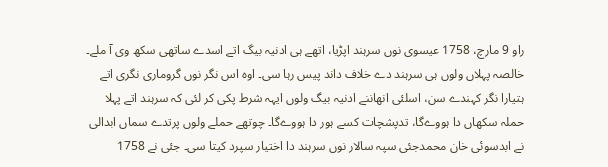راو 9 مارچ، 1758 عیسوی نوں سرہند اپڑیا، اتھے ہی ادنیہ بیگ اتے اسدے ساتھی سکھ وی آ ملے۔ خالصہ پہلاں ولوں ہی سرہند دے خلاف داند پیس رہا سی۔ اوہ اس نگر نوں گروماری نگری اتے ہتیارا نگر کہندے سن، اسلئی انھاننے ادنیہ بیگ ولوں ایہہ شرط پکی کر لئی کہ سرہند اتے پہلا حملہ سکھاں دا ہووےگا، تدپشچات کسے ہور دا ہووےگا۔ چوتھے حملے ولوں پرتدے سماں ابدالی نے ابدسوئی خان محمدجئی سپہ سالار نوں سرہند دا اختیار سپرد کیتا سی۔ جئی نے 1758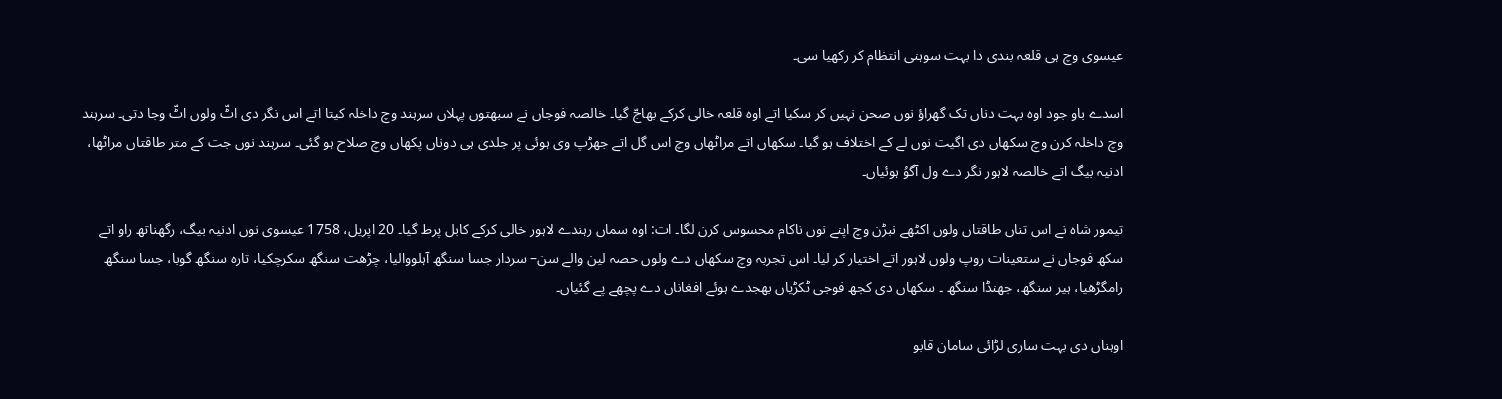عیسوی وچ ہی قلعہ بندی دا بہت سوہنی انتظام کر رکھیا سی۔

اسدے باو جود اوہ بہت دناں تک گھراؤ نوں صحن نہیں کر سکیا اتے اوہ قلعہ خالی کرکے بھاجّ گیا۔ خالصہ فوجاں نے سبھتوں پہلاں سرہند وچ داخلہ کیتا اتے اس نگر دی اٹّ ولوں اٹّ وجا دتی۔ سرہند وچ داخلہ کرن وچ سکھاں دی اگیت نوں لے کے اختلاف ہو گیا۔ سکھاں اتے مراٹھاں وچ اس گل اتے جھڑپ وی ہوئی پر جلدی ہی دوناں پکھاں وچ صلاح ہو گئی۔ سرہند نوں جت کے متر طاقتاں مراٹھا، ادنیہ بیگ اتے خالصہ لاہور نگر دے ول آگوُ ہوئیاں۔

تیمور شاہ نے اس تناں طاقتاں ولوں اکٹھے نبڑن وچ اپنے نوں ناکام محسوس کرن لگا۔ ات: اوہ سماں رہندے لاہور خالی کرکے کابل پرط گیا۔ 20 اپریل، 1758 عیسوی نوں ادنیہ بیگ، رگھناتھ راو اتے سکھ فوجاں نے ستعینات روپ ولوں لاہور اتے اختیار کر لیا۔ اس تجربہ وچ سکھاں دے ولوں حصہ لین والے سن– سردار جسا سنگھ آہلووالیا، چڑھت سنگھ سکرچکیا، تارہ سنگھ گوبا، جسا سنگھ رامگڑھیا، ہیر سنگھ، جھنڈا سنگھ ۔ سکھاں دی کجھ فوجی ٹکڑیاں بھجدے ہوئے افغاناں دے پچھے پے گئیاں۔

اوہناں دی بہت ساری لڑائی سامان قابو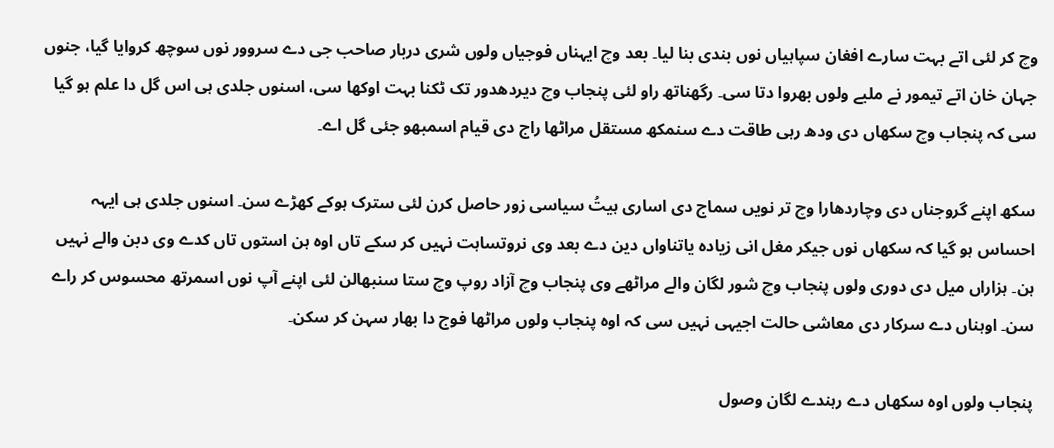وچ کر لئی اتے بہت سارے افغان سپاہیاں نوں بندی بنا لیا۔ بعد وچ ایہناں فوجیاں ولوں شری دربار صاحب جی دے سروور نوں سوچھ کروایا گیا، جنوں جہان خان اتے تیمور نے ملبے ولوں بھروا دتا سی۔ رگھناتھ راو لئی پنجاب وچ دیردھدور تک ٹکنا بہت اوکھا سی، اسنوں جلدی ہی اس گل دا علم ہو گیا سی کہ پنجاب وچ سکھاں دی ودھ رہی طاقت دے سنمکھ مستقل مراٹھا راج دی قیام اسمبھو جئی گل اے۔

سکھ اپنے گروجناں دی وچاردھارا وچ تر نویں سماج دی اساری ہیتُ سیاسی زور حاصل کرن لئی سترک ہوکے کھڑے سن۔ اسنوں جلدی ہی ایہہ احساس ہو گیا کہ سکھاں نوں جیکر مغل انی زیادہ یاتناواں دین دے بعد وی نروتساہت نہیں کر سکے تاں اوہ ہن استوں تاں کدے وی دبن والے نہیں ہن۔ ہزاراں میل دی دوری ولوں پنجاب وچ شور لگان والے مراٹھے وی پنجاب وچ آزاد روپ وچ ستا سنبھالن لئی اپنے آپ نوں اسمرتھ محسوس کر راے سن۔ اوہناں دے سرکار دی معاشی حالت اجیہی نہیں سی کہ اوہ پنجاب ولوں مراٹھا فوج دا بھار سہن کر سکن۔

پنجاب ولوں اوہ سکھاں دے رہندے لگان وصول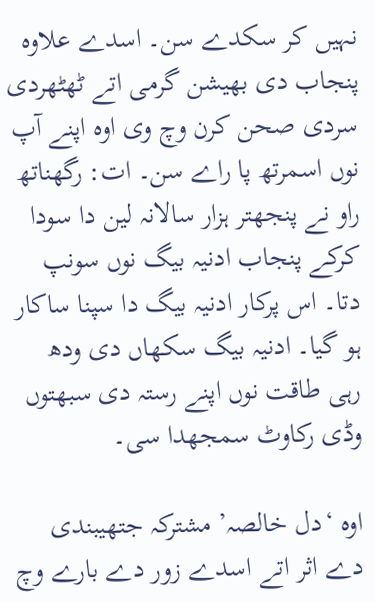نہیں کر سکدے سن۔ اسدے علاوہ پنجاب دی بھیشن گرمی اتے ٹھٹھردی سردی صحن کرن وچ وی اوہ اپنے آپ نوں اسمرتھ پا راے سن۔ ات: رگھناتھ راو نے پنجھتر ہزار سالانہ لین دا سودا کرکے پنجاب ادنیہ بیگ نوں سونپ دتا۔ اس پرکار ادنیہ بیگ دا سپنا ساکار ہو گیا۔ ادنیہ بیگ سکھاں دی ودھ رہی طاقت نوں اپنے رستہ دی سبھتوں وڈی رکاوٹ سمجھدا سی۔

اوہ ‘دل خالصہ’ مشترکہ جتھیبندی دے اثر اتے اسدے زور دے بارے وچ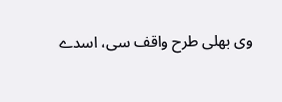وی بھلی طرح واقف سی، اسدے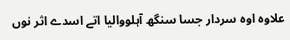علاوہ اوہ سردار جسا سنگھ آہلووالیا اتے اسدے اثر نوں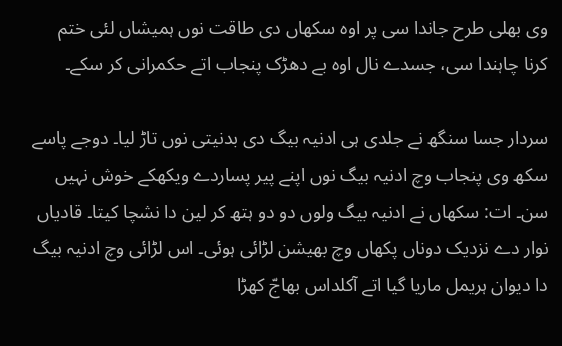وی بھلی طرح جاندا سی پر اوہ سکھاں دی طاقت نوں ہمیشاں لئی ختم کرنا چاہندا سی، جسدے نال اوہ بے دھڑک پنجاب اتے حکمرانی کر سکے۔

سردار جسا سنگھ نے جلدی ہی ادنیہ بیگ دی بدنیتی نوں تاڑ لیا۔ دوجے پاسے سکھ وی پنجاب وچ ادنیہ بیگ نوں اپنے پیر پساردے ویکھکے خوش نہیں سن۔ ات: سکھاں نے ادنیہ بیگ ولوں دو دو ہتھ کر لین دا نشچا کیتا۔ قادیاں نوار دے نزدیک دوناں پکھاں وچ بھیشن لڑائی ہوئی۔ اس لڑائی وچ ادنیہ بیگ دا دیوان ہریمل ماریا گیا اتے آکلداس بھاجّ کھڑا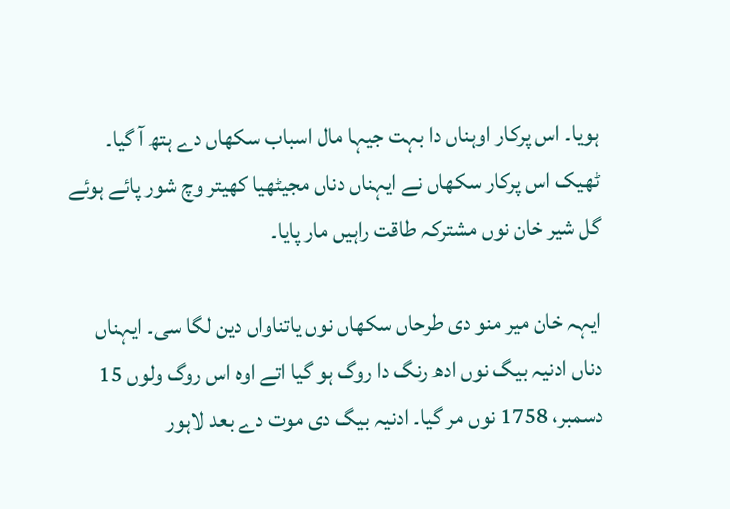ہویا۔ اس پرکار اوہناں دا بہت جیہا مال اسباب سکھاں دے ہتھ آ گیا۔ ٹھیک اس پرکار سکھاں نے ایہناں دناں مجیٹھیا کھیتر وچ شور پائے ہوئے گل شیر خان نوں مشترکہ طاقت راہیں مار پایا۔

ایہہ خان میر منو دی طرحاں سکھاں نوں یاتناواں دین لگا سی۔ ایہناں دناں ادنیہ بیگ نوں ادھ رنگ دا روگ ہو گیا اتے اوہ اس روگ ولوں 15 دسمبر، 1758 نوں مر گیا۔ ادنیہ بیگ دی موت دے بعد لاہور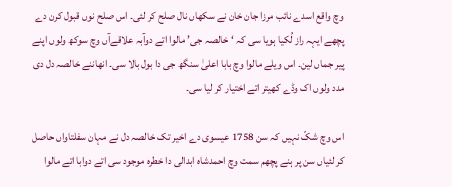وچ واقع اسدے نائب مرزا جان خان نے سکھاں نال صلح کر لئی۔ اس صلح نوں قبول کرن دے پچھے ایہہ راز لُکیا ہویا سی کہ ‘خالصہ جی’ مالوا اتے دوآبہ علاقےآں وچ سوکھ ولوں اپنے پیر جماں لین۔ اس ویلے مالوا وچ بابا اعلیٰ سنگھ جی دا بول بالا سی۔ انھاننے خالصہ دل دی مدد ولوں اک وڈے کھیتر اتے اختیار کر لیا سی۔

اس وچ شکّ نہیں کہ سن 1758 عیسوی دے اخیر تک خالصہ دل نے مہان سفلتاواں حاصل کر لئیاں سن پر ہنے پچھم سمت وچ احمدشاہ ابدالی دا خطرہ موجود سی اتے دوابا اتے مالوا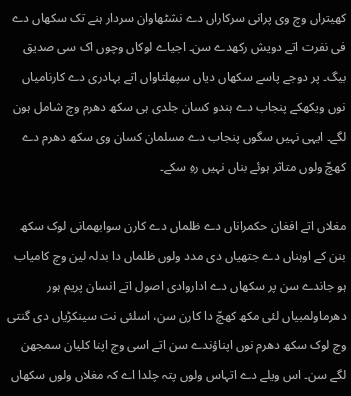کھیتراں وچ وی پرانی سرکاراں دے نشٹھاوان سردار ہنے تک سکھاں دے فی نفرت اتے دویش رکھدے سن۔ اجیاے لوکاں وچوں اک سی صدیق بیگ۔ پر دوجے پاسے سکھاں دیاں سپھلتاواں اتے بہادری دے کارنامیاں نوں ویکھکے پنجاب دے ہندو کسان جلدی ہی سکھ دھرم وچ شامل ہون لگے۔ ایہی نہیں سگوں پنجاب دے مسلمان کسان وی سکھ دھرم دے کھچّ ولوں متاثر ہوئے بناں نہیں رہِ سکے۔

مغلاں اتے افغان حکمراناں دے ظلماں دے کارن سوابھمانی لوک سکھ بنن کے اوہناں دے جتھیاں دی مدد ولوں ظلماں دا بدلہ لین وچ کامیاب ہو جاندے سن پر سکھاں دے اداروادی اصول اتے انسان پریم ہور دھرماولمبیاں لئی مکھ کھچّ دا کارن سن، اسلئی نت سینکڑیاں دی گنتی وچ لوک سکھ دھرم نوں اپناؤندے سن اتے اسی وچ اپنا کلیان سمجھن لگے سن۔ اس ویلے دے اتہاس ولوں پتہ چلدا اے کہ مغلاں ولوں سکھاں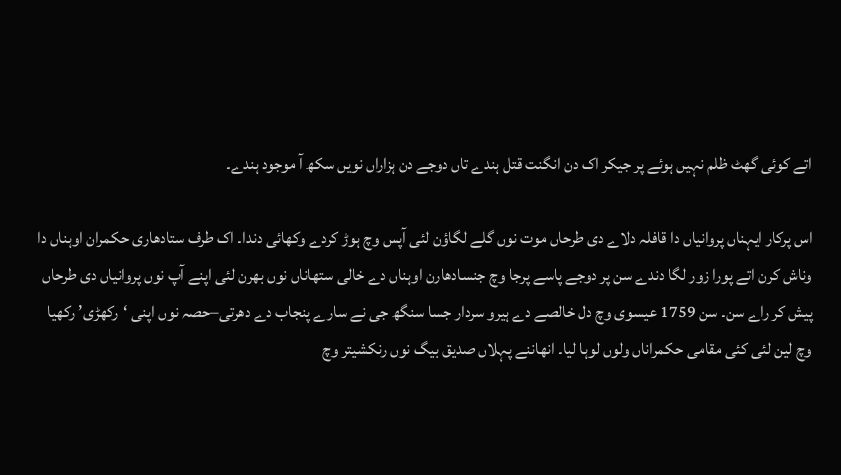اتے کوئی گھٹ ظلم نہیں ہوئے پر جیکر اک دن انگنت قتل ہندے تاں دوجے دن ہزاراں نویں سکھ آ موجود ہندے۔

اس پرکار ایہناں پروانیاں دا قافلہ دلاے دی طرحاں موت نوں گلے لگاؤن لئی آپس وچ ہوڑ کردے وکھائی دندا۔ اک طرف ستادھاری حکمران اوہناں دا وناش کرن اتے پورا زور لگا دندے سن پر دوجے پاسے پرجا وچ جنسادھارن اوہناں دے خالی ستھاناں نوں بھرن لئی اپنے آپ نوں پروانیاں دی طرحاں پیش کر راے سن۔ سن 1759 عیسوی وچ دل خالصے دے ہیرو سردار جسا سنگھ جی نے سارے پنجاب دے دھرتی–حصہ نوں اپنی ‘رکھڑی’ رکھیا وچ لین لئی کئی مقامی حکمراناں ولوں لوہا لیا۔ انھاننے پہلاں صدیق بیگ نوں رنکشیتر وچ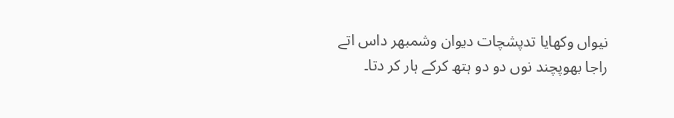نیواں وکھایا تدپشچات دیوان وشمبھر داس اتے راجا بھوپچند نوں دو دو ہتھ کرکے ہار کر دتا۔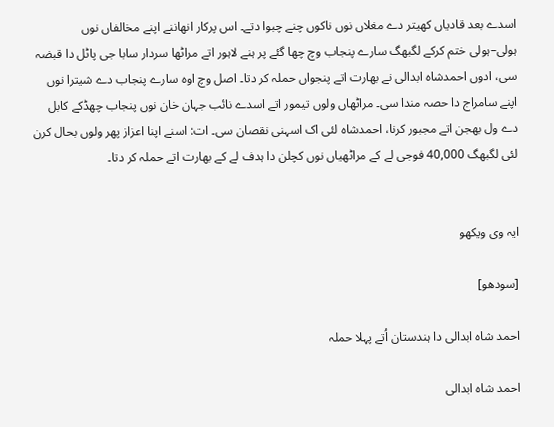اسدے بعد قادیاں کھیتر دے مغلاں نوں ناکوں چنے چبوا دتے۔ اس پرکار انھاننے اپنے مخالفاں نوں ہولی–ہولی ختم کرکے لگبھگ سارے پنجاب وچ چھا گئے پر ہنے لاہور اتے مراٹھا سردار سابا جی پاٹل دا قبضہ سی، ادوں احمدشاہ ابدالی نے بھارت اتے پنجواں حملہ کر دتا۔ اصل وچ اوہ سارے پنجاب دے شیترا نوں اپنے سامراج دا حصہ مندا سی۔ مراٹھاں ولوں تیمور اتے اسدے نائب جہان خان نوں پنجاب چھڈکے کابل دے ول بھجن اتے مجبور کرنا، احمدشاہ لئی اک اسہنی نقصان سی۔ ات: اسنے اپنا اعزاز پھر ولوں بحال کرن لئی لگبھگ 40,000 فوجی لے کے مراٹھیاں نوں کچلن دا ہدف لے کے بھارت اتے حملہ کر دتا۔


ایہ وی ویکھو

[سودھو]

احمد شاہ ابدالی دا ہندستان اُتے پہلا حملہ

احمد شاہ ابدالی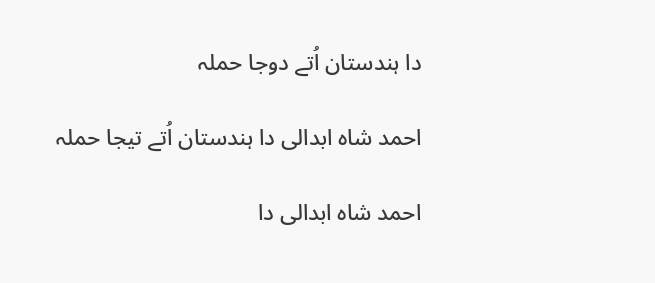دا ہندستان اُتے دوجا حملہ

احمد شاہ ابدالی دا ہندستان اُتے تیجا حملہ

احمد شاہ ابدالی دا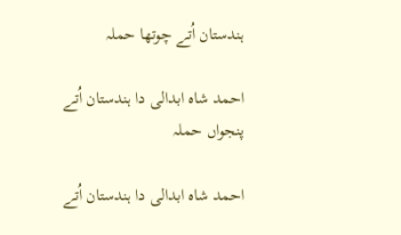ہندستان اُتے چوتھا حملہ

احمد شاہ ابدالی دا ہندستان اُتے پنجواں حملہ

احمد شاہ ابدالی دا ہندستان اُتے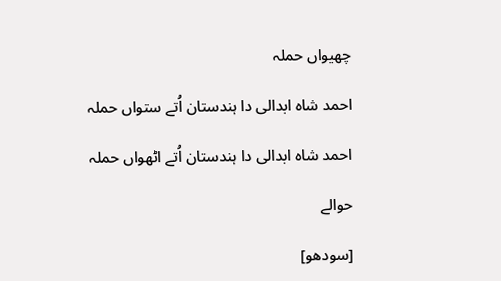چھیواں حملہ

احمد شاہ ابدالی دا ہندستان اُتے ستواں حملہ

احمد شاہ ابدالی دا ہندستان اُتے اٹھواں حملہ

حوالے

[سودھو]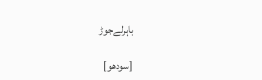باہرلےجوڑ

[سودھو]